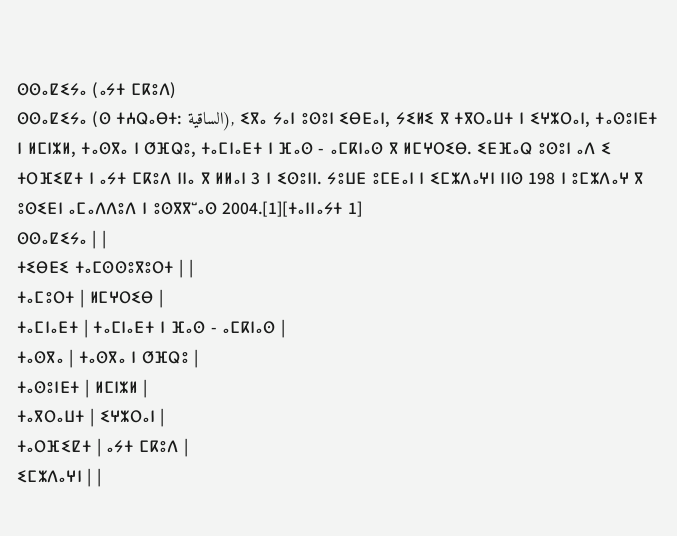ⵙⵙⴰⵇⵉⵢⴰ (ⴰⵢⵜ ⵎⴽⵓⴷ)
ⵙⵙⴰⵇⵉⵢⴰ (ⵙ ⵜⵄⵕⴰⴱⵜ: الساقية), ⵉⴳⴰ ⵢⴰⵏ ⵓⵙⵓⵏ ⵉⴱⴹⴰⵏ, ⵢⵉⵍⵉ ⴳ ⵜⴳⵔⴰⵡⵜ ⵏ ⵉⵖⵣⵔⴰⵏ, ⵜⴰⵙⵓⵏⴹⵜ ⵏ ⵍⵎⵏⵣⵍ, ⵜⴰⵙⴳⴰ ⵏ ⵚⴼⵕⵓ, ⵜⴰⵎⵏⴰⴹⵜ ⵏ ⴼⴰⵙ - ⴰⵎⴽⵏⴰⵙ ⴳ ⵍⵎⵖⵔⵉⴱ. ⵉⴹⴼⴰⵕ ⵓⵙⵓⵏ ⴰⴷ ⵉ ⵜⵔⴼⵉⵇⵜ ⵏ ⴰⵢⵜ ⵎⴽⵓⴷ ⵏⵏⴰ ⴳ ⵍⵍⴰⵏ 3 ⵏ ⵉⵙⵓⵏⵏ. ⵢⵓⵡⴹ ⵓⵎⴹⴰⵏ ⵏ ⵉⵎⵣⴷⴰⵖⵏ ⵏⵏⵙ 198 ⵏ ⵓⵎⵣⴷⴰⵖ ⴳ ⵓⵙⵉⴹⵏ ⴰⵎⴰⴷⴷⵓⴷ ⵏ ⵓⵙⴳⴳⵯⴰⵙ 2004.[1][ⵜⴰⵏⵏⴰⵢⵜ 1]
ⵙⵙⴰⵇⵉⵢⴰ | |
ⵜⵉⴱⴹⵉ ⵜⴰⵎⵙⵙⵓⴳⵓⵔⵜ | |
ⵜⴰⵎⵓⵔⵜ | ⵍⵎⵖⵔⵉⴱ |
ⵜⴰⵎⵏⴰⴹⵜ | ⵜⴰⵎⵏⴰⴹⵜ ⵏ ⴼⴰⵙ - ⴰⵎⴽⵏⴰⵙ |
ⵜⴰⵙⴳⴰ | ⵜⴰⵙⴳⴰ ⵏ ⵚⴼⵕⵓ |
ⵜⴰⵙⵓⵏⴹⵜ | ⵍⵎⵏⵣⵍ |
ⵜⴰⴳⵔⴰⵡⵜ | ⵉⵖⵣⵔⴰⵏ |
ⵜⴰⵔⴼⵉⵇⵜ | ⴰⵢⵜ ⵎⴽⵓⴷ |
ⵉⵎⵣⴷⴰⵖⵏ | |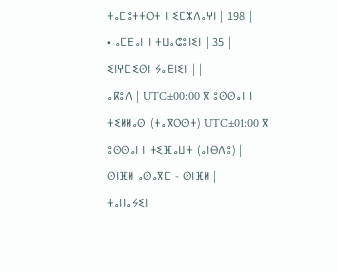ⵜⴰⵎⵓⵜⵜⵔⵜ ⵏ ⵉⵎⵣⴷⴰⵖⵏ | 198 |
• ⴰⵎⴹⴰⵏ ⵏ ⵜⵡⴰⵛⵓⵏⵉⵏ | 35 |
ⵉⵏⵖⵎⵉⵙⵏ ⵢⴰⴹⵏⵉⵏ | |
ⴰⴽⵓⴷ | UTC±00:00 ⴳ ⵓⵙⵙⴰⵏ ⵏ ⵜⵉⵍⵍⴰⵙ (ⵜⴰⴳⵔⵙⵜ) UTC±01:00 ⴳ ⵓⵙⵙⴰⵏ ⵏ ⵜⵉⴼⴰⵡⵜ (ⴰⵏⴱⴷⵓ) |
ⵙⵏⴼⵍ ⴰⵙⴰⴳⵎ - ⵙⵏⴼⵍ |
ⵜⴰⵏⵏⴰⵢⵉⵏ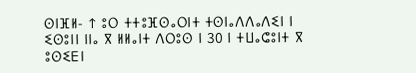ⵙⵏⴼⵍ- ↑ ⵓⵔ ⵜⵜⵓⴼⵙⴰⵔⵏⵜ ⵜⵙⵏⴰⴷⴷⴰⴷⵉⵏ ⵏ ⵉⵙⵓⵏⵏ ⵏⵏⴰ ⴳ ⵍⵍⴰⵏⵜ ⴷⵔⵓⵙ ⵏ 30 ⵏ ⵜⵡⴰⵛⵓⵏⵜ ⴳ ⵓⵙⵉⴹⵏ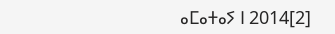ⴰⵎⴰⵜⴰⵢ ⵏ 2014[2]